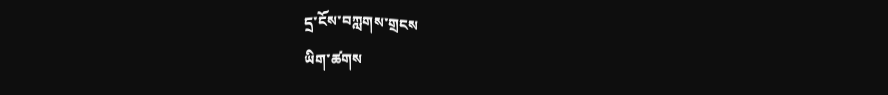དྲ་ངོས་བཀླགས་གྲངས
ཡིག་ཚགས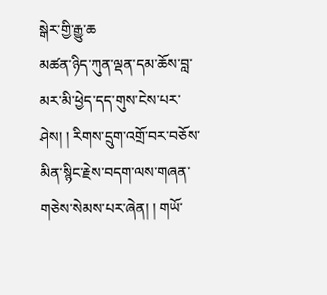སྒེར་གྱི་རྒྱུ་ཆ
མཚན་ཉིད་ཀུན་ལྡན་དམ་ཆོས་བླ་མར་མི་ཕྱེད་དད་གུས་ངེས་པར་ཤེས། ། རིགས་དྲུག་འགྲོ་བར་བཅོས་མིན་སྙིང་རྗེས་བདག་ལས་གཞན་གཅེས་སེམས་པར་ཞེན། ། གཡོ་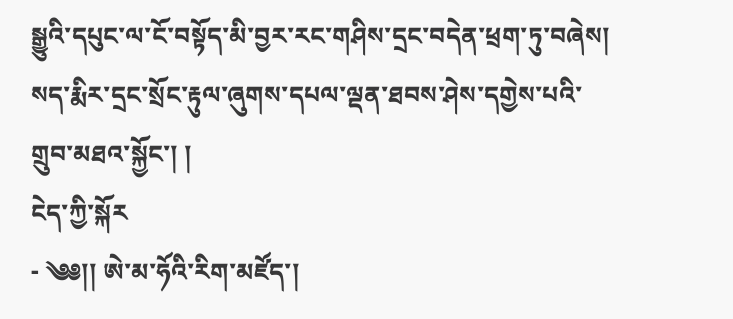སྒྱུའི་དཔུང་ལ་ངོ་བསྟོད་མི་བྱར་རང་གཤིས་དྲང་བདེན་ཕྲག་ཏུ་བཞེས། སད་རྨིར་དྲང་སྲོང་རྟུལ་ཞུགས་དཔལ་ལྡན་ཐབས་ཤེས་དགྱེས་པའི་གྲུབ་མཐའ་སྐྱོང་། །
ངེད་ཀྱི་སྐོར
- ༄༅།། ཨེ་མ་ཧོའི་རིག་མཛོད་།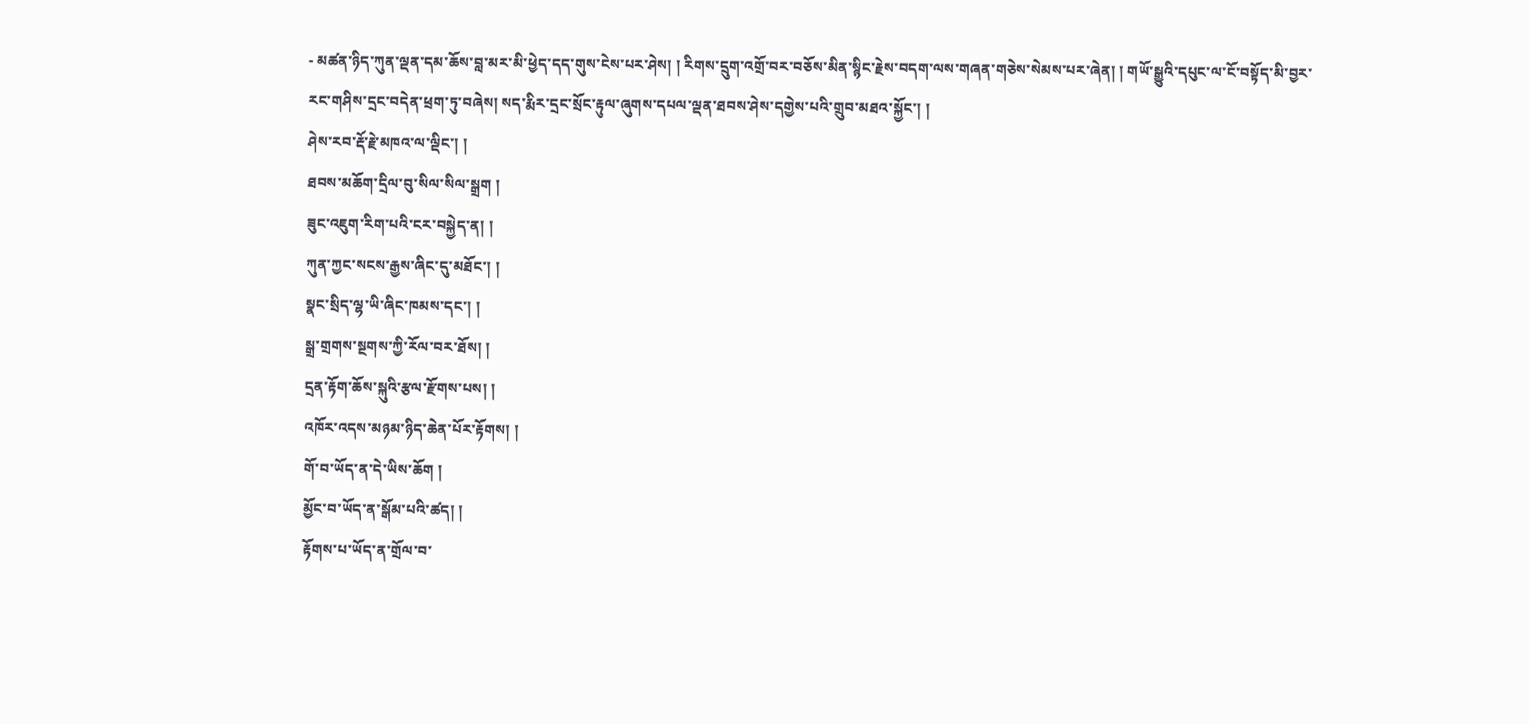- མཚན་ཉིད་ཀུན་ལྡན་དམ་ཆོས་བླ་མར་མི་ཕྱེད་དད་གུས་ངེས་པར་ཤེས། ། རིགས་དྲུག་འགྲོ་བར་བཅོས་མིན་སྙིང་རྗེས་བདག་ལས་གཞན་གཅེས་སེམས་པར་ཞེན། ། གཡོ་སྒྱུའི་དཔུང་ལ་ངོ་བསྟོད་མི་བྱར་རང་གཤིས་དྲང་བདེན་ཕྲག་ཏུ་བཞེས། སད་རྨིར་དྲང་སྲོང་རྟུལ་ཞུགས་དཔལ་ལྡན་ཐབས་ཤེས་དགྱེས་པའི་གྲུབ་མཐའ་སྐྱོང་། །
ཤེས་རབ་རྡོ་རྗེ་མཁའ་ལ་ལྡིང་། །
ཐབས་མཆོག་དྲིལ་བུ་སིལ་སིལ་སྒྲག །
ཟུང་འཇུག་རིག་པའི་ངར་བསྐྱེད་ན། །
ཀུན་ཀྱང་སངས་རྒྱས་ཞིང་དུ་མཐོང་། །
སྣང་སྲིད་ལྷ་ཡི་ཞིང་ཁམས་དང་། །
སྒྲ་གྲགས་སྔགས་ཀྱི་རོལ་བར་ཐོས། །
དྲན་རྟོག་ཆོས་སྐུའི་རྩལ་རྫོགས་པས། །
འཁོར་འདས་མཉམ་ཉིད་ཆེན་པོར་རྟོགས། །
གོ་བ་ཡོད་ན་དེ་ཡིས་ཆོག །
མྱོང་བ་ཡོད་ན་སྒོམ་པའི་ཚད། །
རྟོགས་པ་ཡོད་ན་གྲོལ་བ་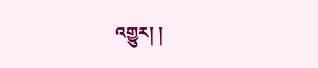འགྱུར། །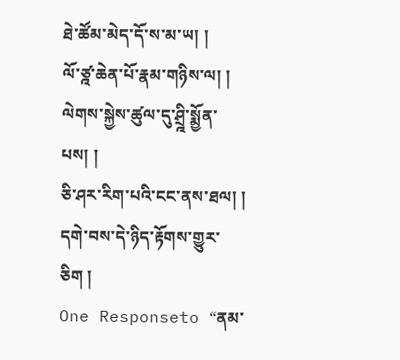ཐེ་ཚོམ་མེད་དོ་ས་མ་ཡ། །
ལོ་ཙྰ་ཆེན་པོ་རྣམ་གཉིས་ལ། །
ལེགས་སྐྱེས་ཚུལ་དུ་ཤྲྰི་སྨྱོན་པས། །
ཅི་ཤར་རིག་པའི་ངང་ནས་ཐལ། །
དགེ་བས་དེ་ཉིད་རྟོགས་གྱུར་ཅིག །
One Responseto “ནམ་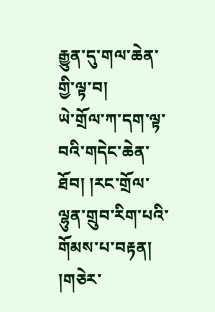རྒྱུན་དུ་གལ་ཆེན་གྱི་ལྟ་བ།
ཡེ་གྲོལ་ཀ་དག་ལྟ་བའི་གདེང་ཆེན་ཐོབ། །རང་གྲོལ་ལྷུན་གྲུབ་རིག་པའི་གོམས་པ་བརྟན།
།གཅེར་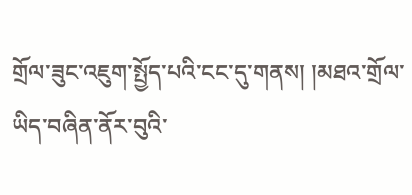གྲོལ་ཟུང་འཇུག་སྤྱོད་པའི་ངང་དུ་གནས། །མཐའ་གྲོལ་ཡིད་བཞིན་ནོར་བུའི་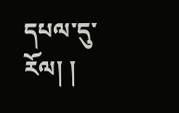དཔལ་དུ་རོལ། །